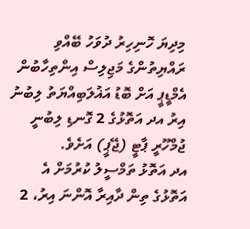މިދިޔަ ހޮނިހިރު ދުވަހު ބޭއްވި ރައްޔިތުންގެ މަޖިލިސް އިންތިހާބުން އެމްޑީޕީ އަށް ބޮޑު އަޣުލަބިއްޔަތު ލިބުނު އިރު އދ އަތޮޅުގެ 2 ގޮނޑި ލިބުނީ ޖުމްހޫރީ ޕާޓީ (ޖޭޕީ) އަށެވެ.
އދ އަތޮޅު ތަމްސީލު ކުރުމަށް އެ އަތޮޅުގެ ތިން ދާއިރާ އޮންނަ އިރު، 2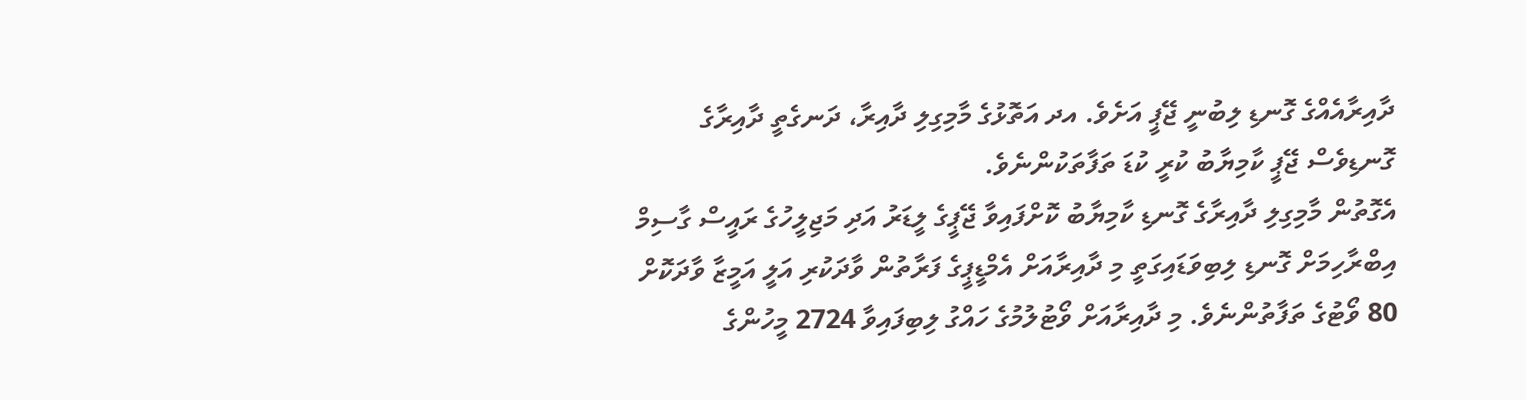ދާއިރާއެއްގެ ގޮނޑި ލިބުނީ ޖޭޕީ އަށެވެ. އދ އަތޮޅުގެ މާމިގިލި ދާއިރާ، ދަނގެތީ ދާއިރާގެ ގޮނޑިވެސް ޖޭޕީ ކާމިޔާބު ކުރީ ކުޑަ ތަފާތަކުންނެވެ.
އެގޮތުން މާމިގިލި ދާއިރާގެ ގޮނޑި ކާމިޔާބު ކޮށްފައިވާ ޖޭޕީގެ ލީޑަރު އަދި މަޖިލީހުގެ ރައީސް ގާސިމް އިބްރާހިމަށް ގޮނޑި ލިބިވަޑައިގަތީ މި ދާއިރާއަށް އެމްޑީޕީގެ ފަރާތުން ވާދަކުރި އަލީ އަމީޒާ ވާދަކޮށް 80 ވޯޓުގެ ތަފާތުންނެވެ. މި ދާއިރާއަށް ވޯޓުލުމުގެ ހައްގު ލިބިފައިވާ 2724 މީހުންގެ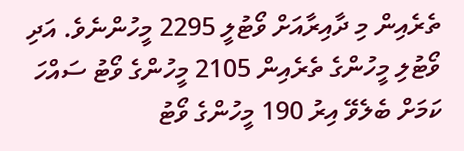ތެރެއިން މި ދާއިރާއަށް ވޯޓުލީ 2295 މީހުންނެވެ. އަދި ވޯޓުލި މީހުންގެ ތެރެއިން 2105 މީހުންގެ ވޯޓު ސައްހަ ކަމަށް ބެލެވޭ އިރު 190 މީހުންގެ ވޯޓު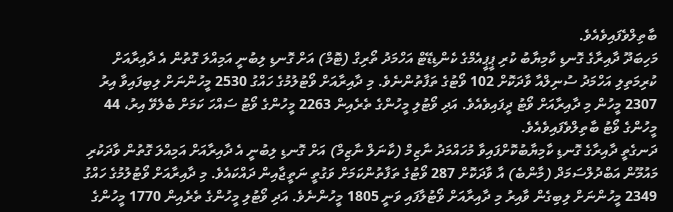ބާތިލްވެފައިވެއެވެ.
މަހިބަދޫ ދާއިރާގެ ގޮނޑި ކާމިޔާބު ކުރި ޕީޕީއެމްގެ ކެންޑިޑޭޓް އަހްމަދު ތޯރިގް (ޓޮމް) އަށް ގޮނޑި ލިބުނީ އަމިއްލަ ގޮތުން އެ ދާއިރާއަށް ކުރިމަތިލި އަހްމަދު ސުނިލްއާ ވާދަކޮށް 102 ވޯޓުގެ ތަފާތުންނެވެ. މި ދާއިރާއަށް ވޯޓުލުމުގެ ހައްގު 2530 މީހުންނަށް ލިބިފައިވާ އިރު 2307 މީހުން މި ދާއިރާއަށް ވޯޓު ދީފައިވެއެވެ. އަދި ވޯޓުލި މީހުންގެ ތެރެއިން 2263 މީހުންގެ ވޯޓު ސައްހަ ކަމަށް ބެލެވޭ އިރު، 44 މީހުންގެ ވޯޓު ބާތިލްވެފައިވެއެވެ.
ދަނގެތީ ދާއިރާގެ ގޮނޑި ކާމިޔާބުކޮށްފައިވާ މުހައްމަދު ނާޒިމް (ކާނަލް ނާޒިމް) އަށް ގޮނޑި ލިބުނީ އެ ދާއިރާއަށް އަމިއްލަ ގޮތުން ވާދަކުރި މައުމޫން އަބްދުލްސަމަދް (މާންބެ) އާ ވާދަކޮށް 287 ވޯޓުގެ ތަފާތުންކަމަށް ވަގުތީ ނަތީޖާއިން ދައްކައެވެ. މި ދާއިރާއަށް ވޯޓުލުމުގެ ހައްގު 2349 މީހުންނަށް ލިބިގެން ވާއިރު މި ދާއިރާއަށް ވޯޓުލާފައި ވަނީ 1805 މީހުންނެވެ. އަދި ވޯޓުލި މީހުންގެ ތެރެއިން 1770 މީހުންގެ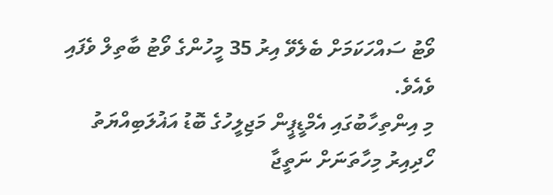ވޯޓު ސައްހަކަމަށް ބެލެވޭ އިރު 35 މީހުންގެ ވޯޓު ބާތިލް ވެފައި ވެއެވެ.
މި އިންތިހާބުގައި އެމްޑީޕީން މަޖިލީހުގެ ބޮޑު އަޣުލަބިއްޔަތު ހޯދިއިރު މިހާތަނަށް ނަތީޖާ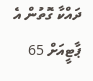ދައްކާ ގޮތުން އެ ޕާޓީއަށް 65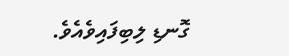ގޮނޑި ލިބިފައިވެއެވެ.